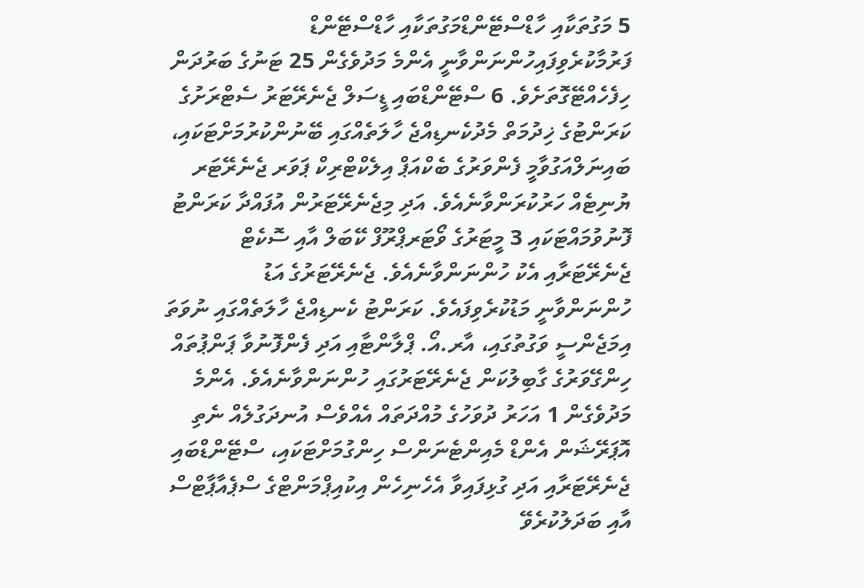5 މަގުތަކާއި ހާޑްސްޓޭންޑްމަގުތަކާއި ހާޑްސްޓޭންޑް ފަރުމާކުރެވިފައިހުންނަންވާނީ އެންމެ މަދުވެގެން 25 ޓަނުގެ ބަރުދަން ހިފެހެއްޓޭގޮތަށެވެ. 6 ސްޓޭންޑްބައި ޑީސަލް ޖެނެރޭޓަރު ސެޓްރަށުގެ ކަރަންޓުގެ ޚިދުމަތް މެދުކެނޑިއްޖެ ހާލަތެއްގައި ބޭނުންކުރުމަށްޓަކައި، ބައިނަލްއަގުވާމީ ފެންވަރުގެ ބެކްއަޕް އިލެކްޓްރިކް ޕަވަރ ޖެނެރޭޓަރ ޔުނިޓެއް ހަރުކުރަންވާނެއެވެ. އަދި މިޖެނެރޭޓަރުން އުފައްދާ ކަރަންޓު ފޮނުވުމައްޓަކައި 3 މީޓަރުގެ ވޯޓަރޕްރޫފް ކޭބަލް އާއި ސޮކެޓް ޖެނެރޭޓަރާއި އެކު ހުންނަންވާނެއެވެ. ޖެނެރޭޓަރުގެ އަޑު ހުންނަންވާނީ މަޑުކުރެވިފައެވެ. ކަރަންޓު ކެނޑިއްޖެ ހާލަތެއްގައި ނުވަތަ އިމަޖެންސީ ވަގުތުގައި، އާރ.އޯ. ޕްލާންޓާއި އަދި ފެންފޮނުވާ ޕަންޕުތައް ހިންގޭވަރުގެ ގާބިލުކަން ޖެނެރޭޓަރުގައި ހުންނަންވާނެއެވެ. އެންމެ މަދުވެގެން 1 އަހަރު ދުވަހުގެ މުއްދަތައް އެއްވެސް އުނދަގުލެއް ނެތި އޮޕަރޭޝަން އެންޑް މެއިންޓެނަންސް ހިންގުމަށްޓަކައި، ސްޓޭންޑްބައި ޖެނެރޭޓަރާއި އަދި ގުޅިފައިވާ އެހެނިހެން އިކުއިޕްމަންޓްގެ ސްޕެއާޕާޓްސް އާއި ބަދަލުކުރެވޭ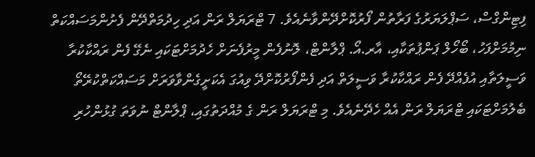ފިޓިންގްސް، ސަޕްލަޔަރުގެ ފަރާތުން ފޯރުކޮށްދޭންވާނެއެވެ. 7 ޓްރަޔަލް ރަން އަދި ހިދުމަތްދޭން ފެށުންމަސައްކަތް ނިމުމަށްފަހު، ބޯހޯލް ޕަންޕުތަކާއި، އާރ.އޯ. ޕްލާންޓް، ލޮނުފެން މީރުފެނަށް ހެދުމަށްޓަކައި ނެގޭ ފެން ރައްކާކުރާ ވަސީލަތާއި އުފެއްދޭ ފެން ރައްކާކުރާ ވަސީލަތް އަދި ފެންފޯރުކޮށްދޭ ވިއުގަ އެކަށީގެންވާވަރަށް މަސައްކަތްކުރޭތޯ ބެލުމަށްޓަކައި ޓްރަޔަލް ރަން އެއް ހެދޭނެއެވެ. މި ޓްރަޔަލް ރަން ގެ މުއްދަތުގައި، ޕްލާންޓް ނުވަތަ ގުޅުންހުރި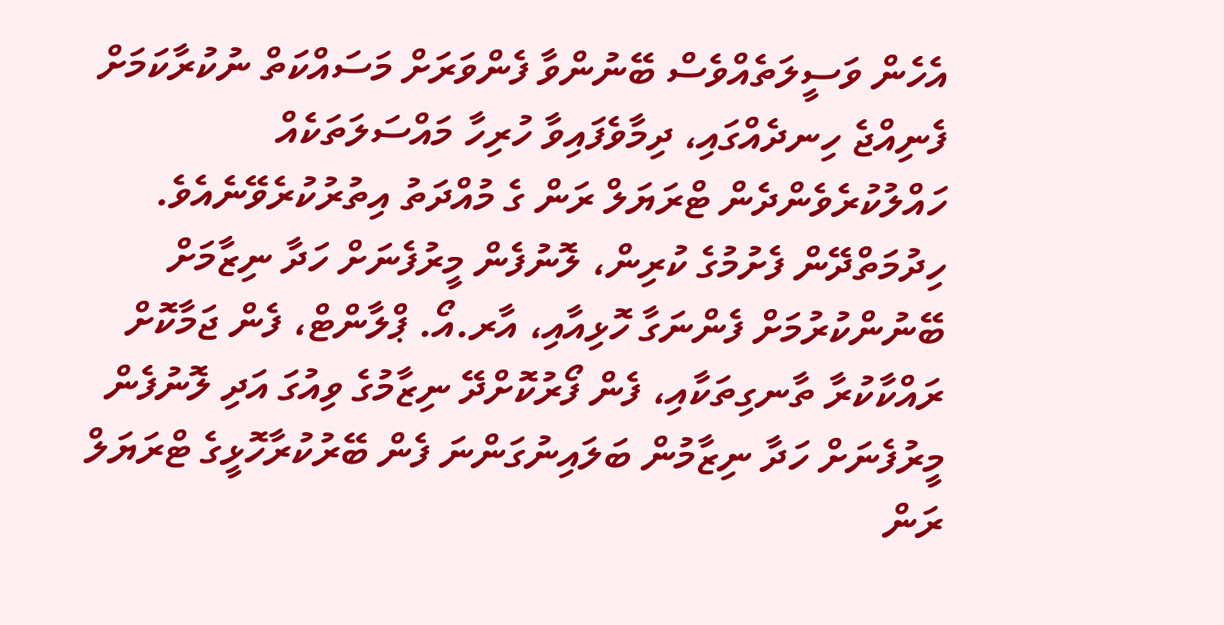އެހެން ވަސީލަތެއްވެސް ބޭނުންވާ ފެންވަރަށް މަސައްކަތް ނުކުރާކަމަށް ފެނިއްޖެ ހިނދެއްގައި، ދިމާވެފައިވާ ހުރިހާ މައްސަލަތަކެއް ހައްލުކުރެވެންދެން ޓްރަޔަލް ރަން ގެ މުއްދަތު އިތުރުކުރެވޭނެއެވެ. ހިދުމަތްދޭން ފެށުމުގެ ކުރިން، ލޮނުފެން މީރުފެނަށް ހަދާ ނިޒާމަށް ބޭނުންކުރުމަށް ފެންނަގާ ހޮޅިއާއި، އާރ.އޯ. ޕްލާންޓް، ފެން ޖަމާކޮށް ރައްކާކުރާ ތާނގިތަކާއި، ފެން ފޯރުކޮށްދޭ ނިޒާމުގެ ވިއުގަ އަދި ލޮނުފެން މީރުފެނަށް ހަދާ ނިޒާމުން ބަލައިނުގަންނަ ފެން ބޭރުކުރާހޮޅީގެ ޓްރަޔަލް ރަން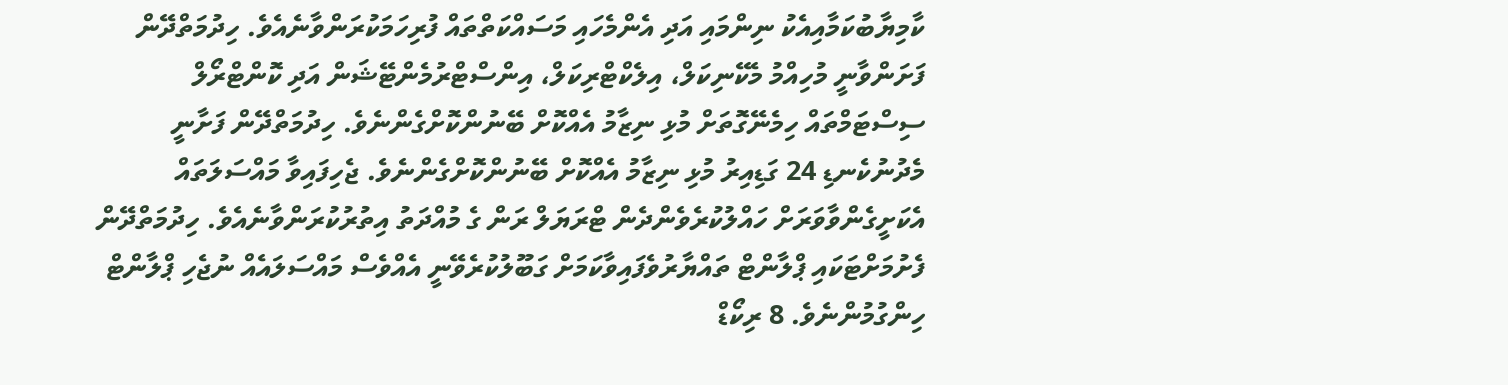ކާމިޔާބުކަމާއިއެކު ނިންމައި އަދި އެންމެހައި މަސައްކަތްތައް ފުރިހަމަކުރަންވާނެއެވެ. ހިދުމަތްދޭން ފަށަންވާނީ މުހިއްމު މެކޭނިކަލް، އިލެކްޓްރިކަލް، އިންސްޓްރުމެންޓޭޝަން އަދި ކޮންޓްރޯލް ސިސްޓަމްތައް ހިމެނޭގޮތަށް މުޅި ނިޒާމު އެއްކޮށް ބޭނުންކޮށްގެންނެވެ. ހިދުމަތްދޭން ފަށާނީ މެދުނުކެނޑި 24 ގަޑިއިރު މުޅި ނިޒާމު އެއްކޮށް ބޭނުންކޮށްގެންނެވެ. ޖެހިފައިވާ މައްސަލަތައް އެކަށީގެންވާވަރަށް ހައްލުކުރެވެންދެން ޓްރަޔަލް ރަން ގެ މުއްދަތު އިތުރުކުރަންވާނެއެވެ. ހިދުމަތްދޭން ފެށުމަށްޓަކައި ޕްލާންޓް ތައްޔާރުވެފައިވާކަމަށް ގަބޫލުކުރެވޭނީ އެއްވެސް މައްސަލައެއް ނުޖެހި ޕްލާންޓް ހިންގުމުންނެވެ. 8 ރިކޯޑް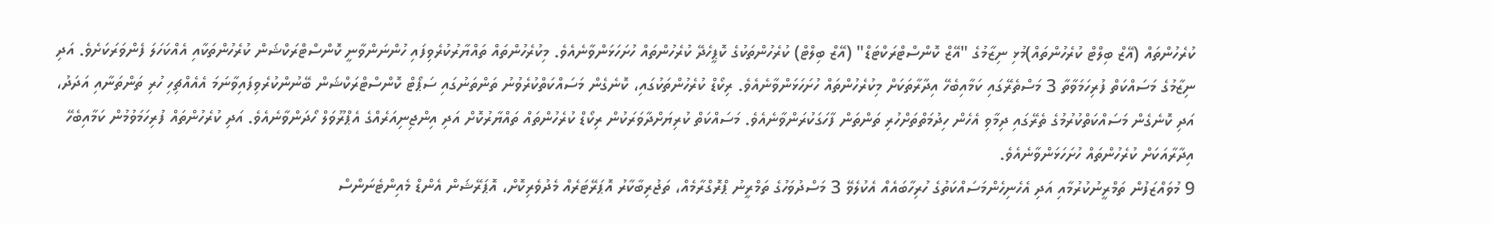ކުރެހުންތައް (އޭޒް ބިލްޓް ކުރެހުންތައް)މުޅި ނިޒާމުގެ "އޭޒް ކޮންސްޓްރަކްޓަޑް" (އޭޒް ބިލްޓް) ކުރެހުންތަކުގެ ކޮޕީހެދޭ ކުރެހުންތައް ހުށަހަޅަންވާނެއެވެ. މިކުރެހުންތައް ތައްޔާރުކުރެވިފައި ހުންނަންވާނީ ކޮންސްޓްރަކްޝަން ކުރެހުންތަކާއި އެއްކަހަލަ ފެންވަރަކަށެވެ. އަދި ނިޒާމުގެ މަސައްކަތް ފުރިހަމަވާތާ 3 މަސްތެރޭގައި ކަމާއިބެހޭ އިދާރާތަކަށް މިކުރެހުންތައް ހުށަހަޅަންވާނެއެވެ. ރިކޯޑް ކުރެހުންތަކުގައި، ކޮނެގެން މަސައްކަތްކުރެވުނު ތަންތަނުގައި ސަޕޯޓް ކޮންސްޓްރަކްޝަން ބޭނުންކުރެވިފައިވާނަމަ އެއެއްޗިހި ހުރި ތަންތަނާއި އަދަދު، އަދި ކޮނެގެން މަސައްކަތްކުރުމުގެ ތެރޭގައި ދިމާވި އެހެން ހިދުމަތްތަށްހުރި ތަންތަން ފާހަގަކުރަންވާނެއެވެ. މަސައްކަތް ކުރިޔަށްދާވަރަކުން ރިކޯޑް ކުރެހުންތައް ތައްޔާރުކޮށް އަދި އިންޖިނިއަރެއްގެ އެޕްރޫވަލް ހޯދަންވާނެއެވެ. އަދި ކުރެހުންތައް ފުރިހަމަވުމުން ކަމާއިބެހޭ އިދާރާއަކަށް ކުރެހުންތައް ހުށަހަޅަންވާނެއެވެ.
9 މުވައްޒަފުން ތަމްރީނުކުރުމާއި އަދި އެހެނިހެންމަސައްކަތުގެ ހުރިހާބައެއް އެކުލެވޭ 3 މަސްދުވަހުގެ ތަމްރީނު ޕްރޮގްރާމެއް، ތަޖުރިބާކާރު އޮޕަރޭޓަރެއް މެދުވެރިކޮށް، އޮޕަރޭޝަން އެންޑް މެއިންޓެނަންސް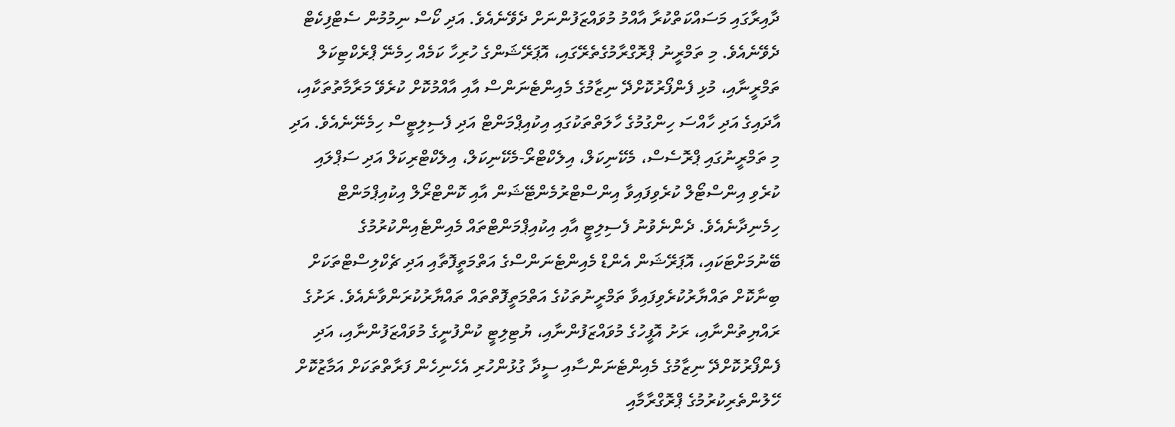ދާއިރާގައި މަސައްކަތްކުރާ އާއްމު މުވައްޒަފުންނަށް ދެވޭނެއެވެ. އަދި ކޯސް ނިމުމުން ސެޓްފިކެޓް ދެވޭނެއެވެ. މި ތަމްރީނު ޕްރޮގްރާމުގެތެރޭގައި، އޮޕަރޭޝަންގެ ހުރިހާ ކަމެއް ހިމެނޭ ޕްރެކްޓިކަލް ތަމްރީނާއި، މުޅި ފެންފޯރުކޮށްދޭ ނިޒާމުގެ މެއިންޓެނަންސް އާއި އާއްމުކޮށް ކުރެވޭ މަރާމާތުތަކާއި، އާދައިގެ އަދި ހާއްސަ ހިންގުމުގެ ހާލަތްތަކުގައި އިކުއިޕްމަންޓް އަދި ފެސިލިޓީސް ހިމެނޭނެއެވެ. އަދި މި ތަމްރީނުގައި ޕްރޮސެސް، މެކޭނިކަލް، އިލެކްޓްރޯ-މެކޭނިކަލް، އިލެކްޓްރިކަލް އަދި ސަޕްލައި ކުރެވި އިންސްޓޯލް ކުރެވިފައިވާ އިންސްޓްރުމެންޓޭޝަން އާއި ކޮންޓްރޯލް އިކުއިޕްމަންޓް ހިމެނިދާނެއެވެ. ދެންނެވުނު ފެސިލިޓީ އާއި އިކުއިޕްމަންޓްތައް މެއިންޓެއިންކުރުމުގެ ބޭނުމަށްޓަކައި، އޮޕަރޭޝަން އެންޑް މެއިންޓެނަންސްގެ އަތްމަތީފޮތާއި އަދި ޗެކްލިސްޓްތަކަށް ބިނާކޮށް ތައްޔާރުކުރެވިފައިވާ ތަމްރީނުތަކުގެ އަތްމަތީފޮތްތައް ތައްޔާރުކުރަންވާނެއެވެ. ރަށުގެ ރައްޔިތުންނާއި، ރަށު އޮފީހުގެ މުވައްޒަފުންނާއި، ޔުޓިލިޓީ ކުންފުނީގެ މުވައްޒަފުންނާއި، އަދި ފެންފޯރުކޮށްދޭ ނިޒާމުގެ މެއިންޓެނަންސާއި ސީދާ ގުޅުންހުރި އެހެނިހެން ފަރާތްތަކަށް އަމާޒުކޮށް ހޭލުންތެރިކުރުމުގެ ޕްރޮގްރާމާއި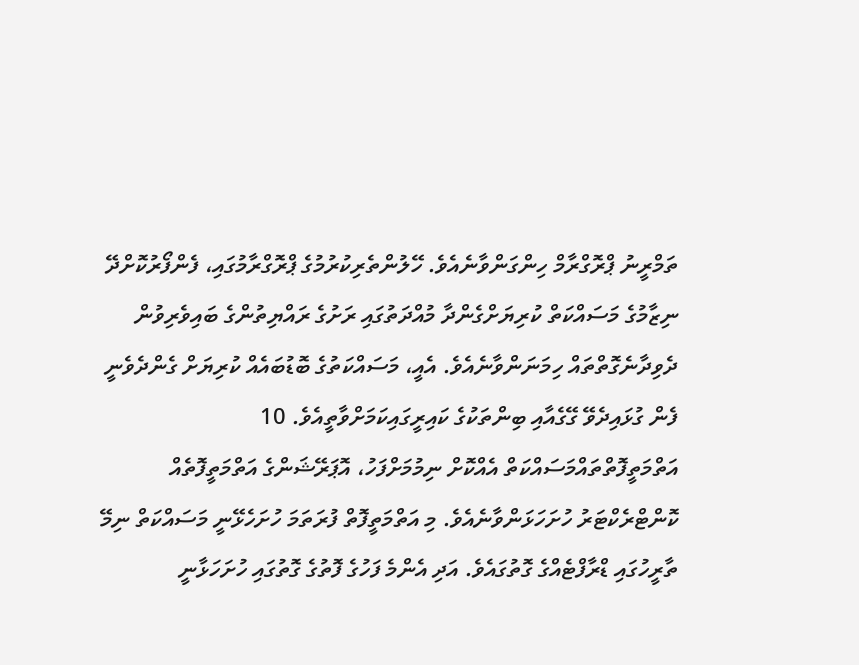ތަމްރީނު ޕްރޮގްރާމް ހިންގަންވާނެއެވެ. ހޭލުންތެރިކުރުމުގެ ޕްރޮގްރާމުގައި، ފެންފޯރުކޮށްދޭ ނިޒާމުގެ މަސައްކަތް ކުރިޔަށްގެންދާ މުއްދަތުގައި ރަށުގެ ރައްޔިތުންގެ ބައިވެރިވުން ދެވިދާނެގޮތްތައް ހިމަނަންވާނެއެވެ. އެއީ، މަސައްކަތުގެ ބޮޑުބައެއް ކުރިޔަށް ގެންދެވެނީ ފެން ގުޅައިދެވޭ ގޭގެއާއި ބިންތަކުގެ ކައިރީގައިކަމަށްވާތީއެވެ. 10 އަތްމަތީފޮތްތައްމަސައްކަތް އެއްކޮށް ނިމުމަށްފަހު، އޮޕަރޭޝަންގެ އަތްމަތީފޮތެއް ކޮންޓްރެކްޓަރު ހުށަހަޅަންވާނެއެވެ. މި އަތްމަތީފޮތް ފުރަތަމަ ހުށަހެޅޭނީ މަސައްކަތް ނިމޭ ތާރީހުގައި ޑްރާފްޓެއްގެ ގޮތުގައެވެ. އަދި އެންމެ ފަހުގެ ފޮތުގެ ގޮތުގައި ހުށަހަޅާނީ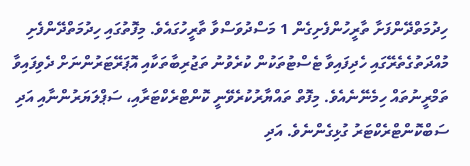ހިދުމަތްދޭންފަށާ ތާރީހުންފެށިގެން 1 މަސްދުވަސްވާ ތާރީހުގައެވެ. މިފޮތުގައި ހިދުމަތްދޭންފެށި މުއްދަތުގެތެރޭގައި ހެދިފައިވާ ޓެސްޓުތަކުން ކުރެވުނު ތަޖުރިބާތަކާއި އޮޕަރޭޓަރުންނަށް ދެވިފައިވާ ތަމްރީނުތައް ހިމެނޭނެއެވެ. މިފޮތް ތައްޔާރުކުރެވޭނީ ކޮންޓްރެކްޓަރާއި، ސަޕްލަޔަރުންނާއި އަދި ސަބްކޮންޓްރެކްޓަރު ގުޅިގެންނެވެ. އަދި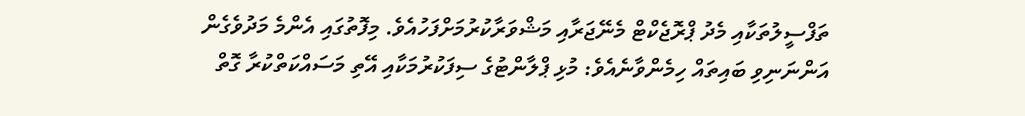ތަފްސީލުތަކާއި މެދު ޕްރޮޖެކްޓް މެނޭޖަރާއި މަޝްވަރާކުރުމަށްފަހުއެވެ. މިފޮތުގައި އެންމެ މަދުވެގެން އަންނަނިވި ބައިތައް ހިމެންވާނެއެވެ: މުޅި ޕްލާންޓުގެ ސިފަކުރުމަކާއި އޭތި މަސައްކަތްކުރާ ގޮތް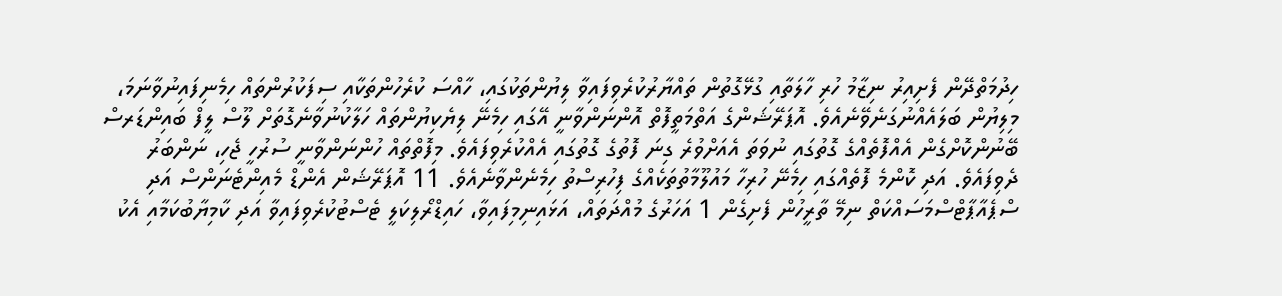ހިދުމަތްދޭން ފެށިއިރު ނިޒާމު ހުރި ހާލަތާއި ގުޅޭގޮތުން ތައްޔާރުކުރެވިފައިވާ ލިޔުންތަކުގައި، ހާއްސަ ކުރެހުންތަކާއި ސިފަކުރުންތައް ހިމެނިފައިނުވާނަމަ، މިލިޔުން ބަލައެއްނުގަނެވޭނެއެވެ. އޮޕަރޭޝަންގެ އަތްމަތީފޮތް އޮންނަންވާނީ އޭގައި ހިމެނޭ ލިޔެކިޔުންތައް ހަލާކުނުވާނެގޮތަށް ލޫސް ލީފް ބައިންޑަރސް ބޭނުންކޮށްގެން އެއްފޮތެއްގެ ގޮތުގައި ނުވަތަ އެއަށްވުރެ ގިނަ ފޮތުގެ ގޮތުގައި އެއްކުރެވިފައެވެ. މިފޮތްތައް ހުންނަންވާނީ ސުރުހީ ޖެހި، ނަންބަރު ދެވިފައެވެ. އަދި ކޮންމެ ފޮތެއްގައި ހިމެނޭ ހުރިހާ މައުލޫމާތުތަކެއްގެ ފިހުރިސްތު ހިމެނެންވާނެއެވެ. 11 އޮޕަރޭޝަން އެންޑް މެއިންޓެނަންސް އަދި ސްޕެއާޕާޓްސްމަސައްކަތް ނިމޭ ތާރީހުން ފެށިގެން 1 އަހަރުގެ މުއްދަތައް، އަޅައިނިމިފައިވާ، ހައިޑްރޯލިކަލީ ޓެސްޓުކުރެވިފައިވާ އަދި ކާމިޔާބުކަމާއި އެކު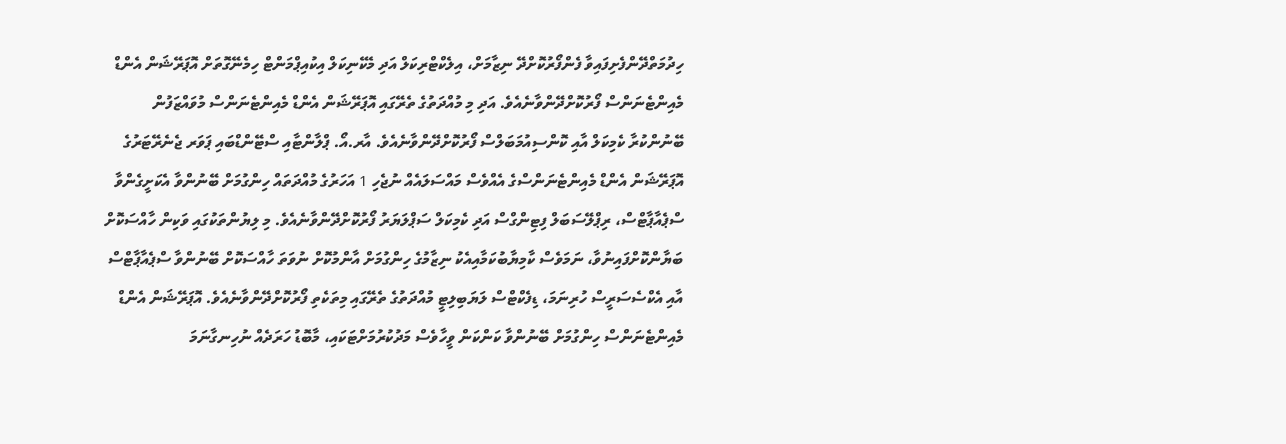ހިދުމަތްދޭންފެށިފައިވާ ފެންފޯރުކޮށްދޭ ނިޒާމަށް، އިލެކްޓްރިކަލް އަދި މެކޭނިކަލް އިކުއިޕްމަންޓް ހިމެނޭގޮތަށް އޮޕަރޭޝަން އެންޑް މެއިންޓެނަންސް ފޯރުކޮށްދޭންވާނެއެވެ. އަދި މި މުއްދަތުގެ ތެރޭގައި އޮޕަރޭޝަން އެންޑް މެއިންޓެނަންސް މުވައްޒަފުން ބޭނުންކުރާ ކެމިކަލް އާއި ކޮންސިއުމަބަލްސް ފޯރުކޮށްދޭންވާނެއެވެ. އާރ.އޯ. ޕްލާންޓާއި ސްޓޭންޑްބައި ޕަވަރ ޖެނެރޭޓަރުގެ އޮޕަރޭޝަން އެންޑް މެއިންޓެނަންސްގެ އެއްވެސް މައްސަލައެއް ނުޖެހި 1 އަހަރުގެ މުއްދަތައް ހިންގުމަށް ބޭނުންވާ އެކަށީގެންވާ ސްޕެއާޕާޓްސް، ރިޕްލޭސަބަލް ފިޓިންގްސް އަދި ކެމިކަލް ސަޕްލަޔަރު ފޯރުކޮށްދޭންވާނެއެވެ. މި ލިޔުންތަކުގައި ވަކިން ހާއްސަކޮށް ބަޔާންކޮށްފައިނުވާ، ނަމަވެސް ކާމިޔާބުކަމާއިއެކު ނިޒާމުގެ ހިންގުމަށް އާންމުކޮށް ނުވަތަ ހާއްސަކޮށް ބޭނުންވާ ސްޕެއާޕާޓްސް އާއި އެކްސެސަރީސް ހުރިނަމަ، ޑިފެކްޓްސް ލަޔަބިލިޓީ މުއްދަތުގެ ތެރޭގައި މިތަކެތި ފޯރުކޮށްދޭންވާނެއެވެ. އޮޕަރޭޝަން އެންޑް މެއިންޓެނަންސް ހިންގުމަށް ބޭނުންވާ ކަންކަން ވީހާވެސް މަދުކުރުމަށްޓަކައި، މާބޮޑު ހަރަދެއް ނުހިނގާނަމަ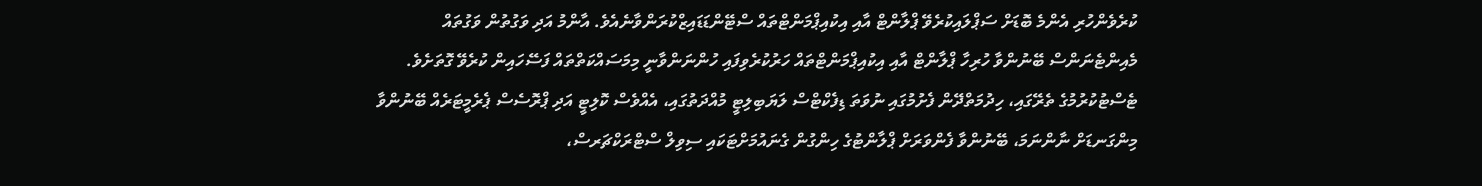ކުރެވެންހުރި އެންމެ ބޮޑަށް ސަޕްލައިކުރެވޭ ޕްލާންޓް އާއި އިކުއިޕްމަންޓްތައް ސްޓޭންޑަޑައިޒްކުރަންވާނެއެވެ. އާންމު އަދި ވަގުތުން ވަގުތައް މެއިންޓެނަންސް ބޭނުންވާ ހުރިހާ ޕްލާންޓް އާއި އިކުއިޕްމަންޓްތައް ހަރުކުރެވިފައި ހުންނަންވާނީ މިމަސައްކަތްތައް ފަސޭހައިން ކުރެވޭ ގޮތަށެވެ. ޓެސްޓުކުރުމުގެ ތެރޭގައި، ހިދުމަތްދޭން ފެށުމުގައި ނުވަތަ ޑިފެކްޓްސް ލަޔަބިލިޓީ މުއްދަތުގައި، އެއްވެސް ކޮލިޓީ އަދި ޕްރޮސެސް ޕެރެމީޓަރެއް ބޭނުންވާ މިންގަނޑަށް ނާންނަމަ، ބޭނުންވާ ފެންވަރަށް ޕްލާންޓުގެ ހިންގުން ގެނައުމަށްޓަކައި ސިވިލް ސްޓްރަކްޗަރސް،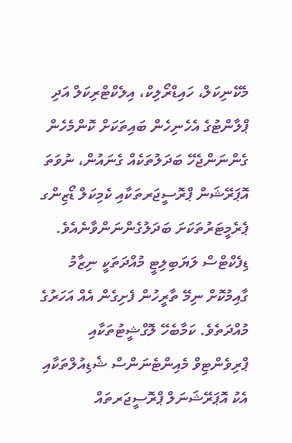މެކޭނިކަލް، ހައިޑްރޯލިކް، އިލެކްޓްރިކަލް އަދި ޕްލާންޓުގެ އެހެނިހެން ބައިތަކަށް ކޮންމެހެން ގެންނަންޖެހޭ ބަދަލުތަކެއް ގެނައުން، ނުވަތަ އޮޕަރޭޝަން ޕްރޮސީޖަރތަކާއި ކެމިކަލް ޑޯޒިންގ ޕެރެމީޓަރުތަކަށަ ބަދަލުގެންނަންވާނެއެވެ. ޑިފެކްޓްސް ލަޔަބިލިޓީ މުއްދަތަކީ ނިޒާމު ގާއިމުކޮށް ނިމޭ ތާރީހުން ފެށިގެން އެއް އަހަރުގެ މުއްދަތެވެ. ކަމާބެހޭ ލޮގްޝީޓުތަކާއި ޕްރިވެންޓިވް މެއިންޓެނަންސް ޝެޑިއުލްތަކާއި އެކު އޮޕަރޭޝަނަލް ޕްރޮސީޖަރތައް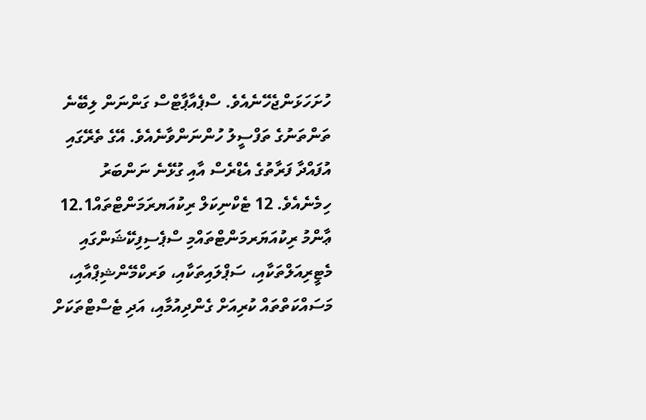ހުށަހަޅަންޖެހޭނެއެވެ. ސްޕެއާޕާޓްސް ގަންނަން ލިބޭނެ ތަންތަނުގެ ތަފްސީލު ހުންނަންވާނެއެވެ. އޭގެ ތެރޭގައި އުފައްދާ ފަރާތުގެ އެޑްރެސް އާއި ގުޅޭނެ ނަންބަރު ހިމެނެއެވެ. 12 ޓެކްނިކަލް ރިކުއަޔރަމަންޓްތައް12.1 ޢާންމު ރިކުއަޔަރމަންޓްތައްމި ސްޕެސިފިކޭޝަންގައި މެޓީރިއަލްތަކާއި، ސަޕްލައިތަކާއި، ވަރކްމޭންޝިޕްއާއި، މަސައްކަތްތައް ކުރިއަށް ގެންދިއުމާއި، އަދި ޓެސްޓްތަކަށް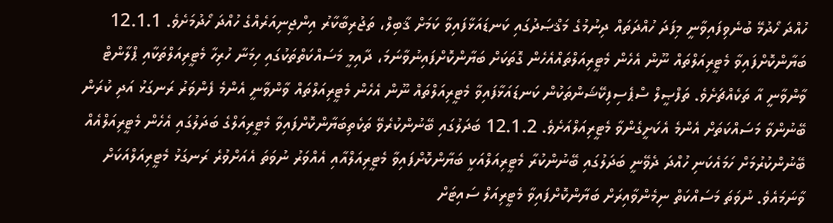ހުއްދަ ހޯދުމޭ ބުނެވިފައިވާނީ މިފަދަ ހުއްދަތައް ދިނުމުގެ މަޤްޞަދުގައި ކަނޑައަޅާފައިވާ ކަމަށް ޤާބިލް، ތަޖުރިބާކާރު އިންޖިނިއަރެއްގެ ހުއްދަ ހޯދުމަށެވެ. 12.1.1 ބަޔާންކޮށްފައިވާ މެޓީރިއަލްތައް ނޫން އެހެން މެޓީރިއަލްތައްއެހެން ގޮތަކަށް ބަޔާންކޮށްފައިނުވާނަމަ، ދާއިމީ މަސައްކަތްތަކުގައި ހިމަނާ ހުރިހާ މެޓީރިއަލްތަކާއި ޕްލާންޓް ވާންވާނީ އާ ތަކެއްޗަށެވެ. ތަފްޞީލް ސްޕެސިފިކޭޝަންތަކުން ކަނޑައަޅާފައިވާ މެޓީރިއަލްތައް ނޫން އެހެން މެޓީރިއަލްތައް ވާންވާނީ އެންމެ ފެންވަރު ރަނގަޅު އަދި ކުރަން ބޭނުންވާ މަސައްކަތަށް އެންމެ އެކަށީގެންވާ މެޓީރިއަލްއަށެވެ. 12.1.2 ބަދަލުގައި ބޭނުންކުރެވޭ ތަކެތިބަޔާންކޮށްފައިވާ މެޓީރިއަލްގެ ބަދަލުގައި އެހެން މެޓީރިއަލްއެއް ބޭނުންކުރުމަށް ހަމައެކަނި ހުއްދަ ދެވޭނީ ބަދަލުގައި ބޭނުންކުރާ މެޓީރިއަލްއަކީ ބަޔާންކޮށްފައިވާ މެޓީރިއަލްއާއި އެއްވަރު ނުވަތަ އެއަށްވުރެ ރަނގަޅު މެޓީރިއަލްއަކަށް ވާނަމައެވެ. ނުވަތަ މަސައްކަތް ނިމެންވާއިރަށް ބަޔާންކޮށްފައިވާ މެޓީރިއަލް ސައިޓަށް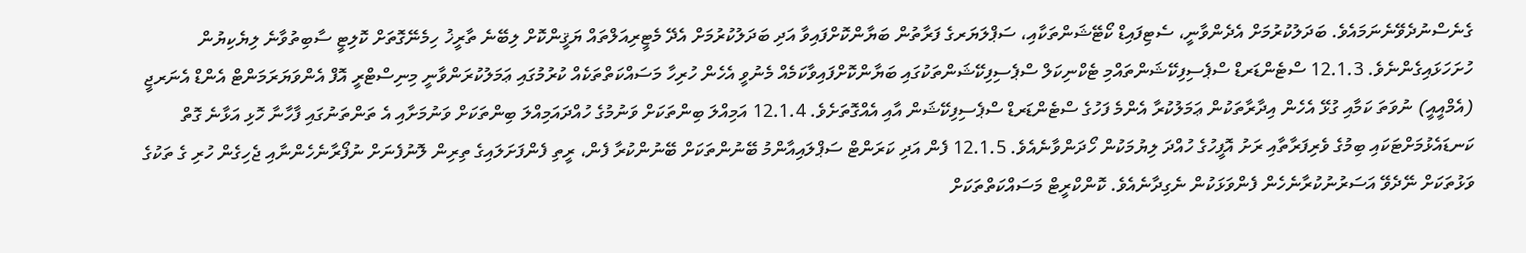ގެނެސްނުދެވޭނެނަމައެވެ. ބަދަލުކުރުމަށް އެދެންވާނީ، ސެޓިފައިޑް ކޯޓޭޝަންތަކާއި، ސަޕްލަޔަރގެ ފަރާތުން ބަޔާންކޮށްފައިވާ އަދި ބަދަލުކުރުމަށް އެދޭ މެޓީރިއަލްތައް ޔަޤީންކޮށް ލިބޭނެ ތާރީޚު ހިމެނޭގޮތަށް ކޮލިޓީ ސާބިތުވާނެ ލިޔެކިޔުން ހުށަހަޅައިގެންނެވެ. 12.1.3 ސްޓެންޑަރޑް ސްޕެސިފިކޭޝަންތައްމި ޓެކްނިކަލް ސްޕެސިފިކޭޝަންތަކުގައި ބަޔާންކޮށްފައިވާކަމެއް މެނުވީ އެހެން ހުރިހާ މަސައްކަތްތަކެއް ކުރުމުގައި ޢަމަލުކުރަންވާނީ މިނިސްޓްރީ އޮފް އެންވަޔަރަމަންޓް އެންޑް އެނަރޖީ (އެމްއީއީ) ނުވަތަ ކަމާއި ގުޅޭ އެހެން އިދާރާތަކުން ޢަމަލުކުރާ އެންމެ ފަހުގެ ސްޓެންޑަރޑް ސްޕެސިފިކޭޝަން އާއި އެއްގޮތަށެވެ. 12.1.4 އަމިއްލަ ބިންތަކަށް ވަނުމުގެ ހުއްދައަމިއްލަ ބިންތަކަށް ވަނުމަށާއި އެ ތަންތަނުގައި ފާހާނާ ހޮޅި އަޅާނެ ގޮތް ކަނޑައެޅުމަށްޓަކައި ބިމުގެ ވެރިފަރާތާއި ރަށު އޮފީހުގެ ހުއްދަ ލިޔުމަކުން ހޯދަންވާނެއެވެ. 12.1.5 ފެން އަދި ކަރަންޓް ސަޕްލައިއާންމު ބޭނުންތަކަށް ބޭނުންކުރާ ފެން، ރީތި ފެންފަށަލައިގެ ތިރިން ލޮނުފެނަށް ނުފޯރާނެހެންނާއި ޖެހިގެން ހުރި ގެ ތަކުގެ ވަޅުތަކަށް ނޭދެވޭ އަސަރުނުކުރާނެހެން ފެންވަޅަކުން ނެގިދާނެއެވެ. ކޮންކްރީޓް މަސައްކަތްތަކަށް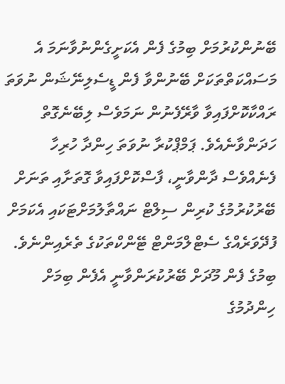ބޭނުންކުރުމަށް ބިމުގެ ފެން އެކަށީގެންނުވާނަމަ އެ މަސައްކަތްތަކަށް ބޭނުންވާ ފެން ޑީސެލިނޭޝަން ނުވަތަ ރައްކާކޮށްފައިވާ ވާރޭފެނުން ނަމަވެސް ލިބޭނެގޮތް ހަދަންވާނެއެވެ. ޕަމްޕްކުރާ ނުވަތަ ހިންދާ ހުރިހާ ފެނެއްވެސް ދާންވާނީ، ފާސްކޮށްފައިވާ ގޮތަށާއި ތަނަށް ބޭރުކުރުމުގެ ކުރިން ސިލްޓް ނައްތާލުމަށްޓަކައި އެކަމަށް ފުދޭވަރެއްގެ ސެޓްލްމަންޓް ޓޭންކްތަކުގެ ތެރެއިންނެވެ. ބިމުގެ ފެން މޫދަށް ބޭރުކުރަންވާނީ އެފެން ބިމަށް ހިންދުމުގެ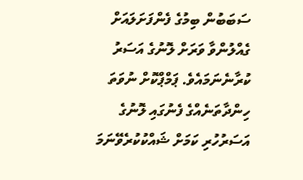ސަބަބުން ބިމުގެ ފެންފަށަލައަށް ގެއްލުންވާ ވަރަށް ލޮނުގެ އަސަރު ކުރާނެނަމައެވެ. ޕަމްޕްކޮށް ނުވަތަ ހިންދާތަނެއްގެ ފެނުގައި ލޮނުގެ އަސަރުހުރި ކަމަށް ޝައްކުކުރެވޭނަމަ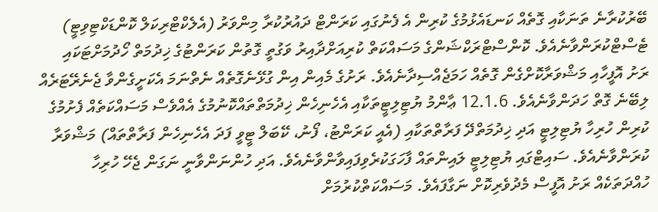ބޭރުކުރާނެ ތަނަކާއި ގޮތެއް ކަނޑައެޅުމުގެ ކުރިން އެ ފެނުގައި ކަރަންޓް ދައުރުކުރާ މިންވަރު (އެލެކްޓްރިކަލް ކޮންޑަކްޓިވިޓީ) ޓެސްޓްކުރަންވާނެއެވެ. ކޮންސްޓްރަކްޝަންގެ މަސައްކަތް ކުރިއަށްދާއިރު ވަގުތީ ގޮތުން ކަރަންޓުގެ ޚިދުމަތް ހޯދުމަށްޓަކައި ރަށު އޮފީހާއި މަޝްވަރާކޮށްގެން ގޮތެއް ހަމަޖެއްސިދާނެއެވެ. ރަށުގެ މެއިން އިން ގުޅޭނެގޮތެއް ނެތްނަމަ އެކަށީގެންވާ ޖެނެރޭޓަރެއް ލިބޭނެ ގޮތް ހަދަންވާނެއެވެ. 12.1.6 ޢާންމު ޔުޓިލިޓީތަކާއި އެހެނިހެން ޚިދުމަތްތައްކޮނުމުގެ އެއްވެސް މަސައްކަތެއް ފެށުމުގެ ކުރިން ހުރިހާ ޔުޓިލިޓީ އަދި ޚިދުމަތްދޭ ފަރާތްތަކާއި (އެއީ ކަރަންޓު، ފޯނު، ކޭބަލް ޓީވީ ފަދަ އެހެނިހެން ފަރާތްތައް) މަޝްވަރާ ކުރަންވާނެއެވެ. ސައިޓްގައި ޔުޓިލިޓީ ލައިންތައް ފާހަގަކުރެވިފައިވާންވާނެއެވެ. އަދި ހުންނަންވާނީ ނަގަން ޖެހޭ ހުރިހާ ހުއްދަތަކެއް ރަށު އޮފީސް މެދުވެރިކޮށް ނަގާފައެވެ. މަސައްކަތްކުރުމަށް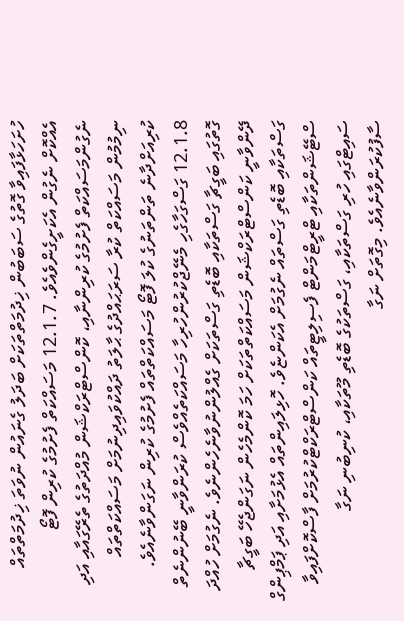ހުށަހަޅާފައިވާ ގޮތުގެ ސަބަބުން ޚިދުމަތްތަކަށް ބަދަލު ގެނައުން ނުވަތަ ޚިދުމަތްތައް އެއްކޮށް ނެގުން އެކަށީގެންވެއެވެ. 12.1.7 މަސައްކަތް ފެށުމުގެ ކުރިން ފޮޓޯ ނެގުންމަސައްކަތް ފެށުމުގެ ކުރިންނާއި، ކޮންސްޓްރަކްޝަން މުއްދަތުގެ ތެރޭގައާއި އަދި ނިމުމުން މަސައްކަތް ކުރާ ސަރަޙައްދުގެ ޙާލަތު ދައްކުވައިދިނުމަށް މަސައްކަތްތައް ކުރިއަށްދާނެ ތަންތަނުގެ ކުލަ ފޮޓޯ މަސައްކަތްތައް ފެށުމުގެ ކުރިން ނަގަންވާނެއެވެ. 12.1.8 ގަސްގަހާގެހި މެނޭޖްކުރުންހުރިހާ މަސައްކަތެއްވެސް ކުރަންވާނީ ބޭނުންނެތް ގޮތުގައި ބަގީޗާ ގަސްތަކާއި ބޮޑެތި ގަސްތަކަށް ގެއްލުންނުވާނެހެންނެވެ. ނެގުމަށް ހުއްދަ ދޭންވާނީ ކަންސްޓްރަކްޝަން މަސައްކަތްތަކަށް ހަމަ ކޮންމެހެން ނަގަންޖެހޭ ބަގީޗާ ގަސްތަކާއި ބޮޑެތި ގަސްތައް ނެގުމަށް އެކަންޏެވެ. ހޮޅިލައިންތައް އެޅުމަށާއި އަދި ޕަމްޕިންގް ސްޓޭޝަންތަކާއި ޓްރީޓްމަންޓް ފެސިލިޓީތައް ކަންސްޓްރަކްޓްކުރުމަށް ފާސްކޮށްފައިވާ ސައިޓްގައި ހުރި ގަސްތަކާއި، ގަސްތަކުގެ ބޮޑެތި މޫތަކާއި، ކުނިބުނި ނަގާ ސާފުކުރަންވާނެއެވެ. މިގޮތަށް ނަގާ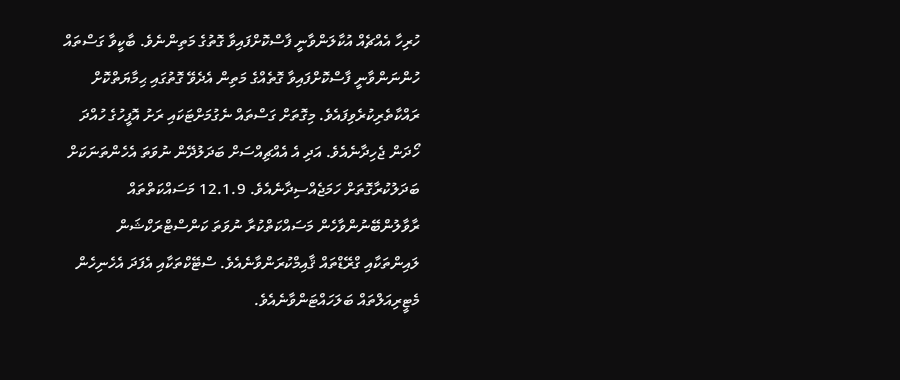ހުރިހާ އެއްޗެއް އުކާލަންވާނީ ފާސްކޮށްފައިވާ ގޮތުގެ މަތިންނެވެ. ބާކީވާ ގަސްތައް ހުންނަންވާނީ ފާސްކޮށްފައިވާ ގޮތެއްގެ މަތިން އެދެވޭ ގޮތުގައި ޙިމާޔަތްކޮށް ރައްކާތެރިކުރެވިފައެވެ. މިގޮތަށް ގަސްތައް ނެގުމަށްޓަކައި ރަށު އޮފީހުގެ ހުއްދަ ހޯދަން ޖެހިދާނެއެވެ. އަދި އެ އެއްޗިއްސަށް ބަދަލުދޭން ނުވަތަ އެހެންތަނަކަށް ބަދަލުކުރާގޮތަށް ހަމަޖެއްސިދާނެއެވެ. 12.1.9 މަސައްކަތްތައް ރާވާލުންބޭނުންވާހެން މަސައްކަތްކުރާ ނުވަތަ ކަންސްޓްރަކްޝަން ލައިންތަކާއި ގްރޭޑްތައް ޤާއިމްކުރަންވާނެއެވެ. ސްޓޭކްތަކާއި އެފަދަ އެހެނިހެން މެޓީރިއަލްތައް ބަލަހައްޓަންވާނެއެވެ.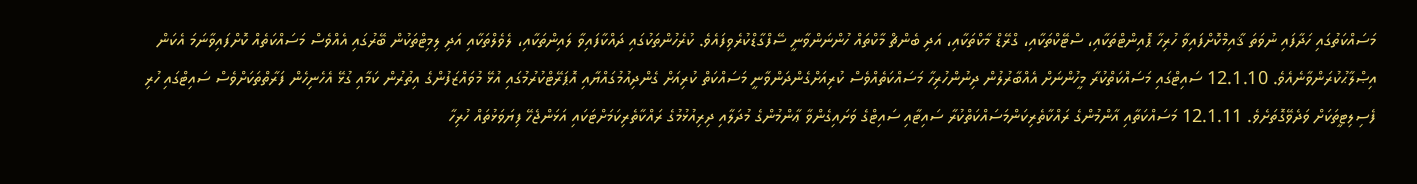މަސައްކަތުގައި ހަދާފައި ނުވަތަ ޤާއިމްކޮށްފައިވާ ހުރިހާ ޕޮއިންޓްތަކާއި، ސްޓޭކްތަކާއި، ގްރޭޑް މާކްތަކާއި، އަދި ބެންޗް މާކްތައް ހުންނަންވާނީ ސޭފްގާޑްކުރެވިފައެވެ. ކުރެހުންތަކުގައި ދައްކާފައިވާ ލައިންތަކާއި، ލެވެލްތަކާއި އަދި ލިމިޓްތަކުން ބޭރުގައި އެއްވެސް މަސައްކަތެއް ކޮށްފައިވާނަމަ އެކަން އިޞްލާޙުކުރަންވާނެއެވެ. 12.1.10 ސައިޓްގައި މަސައްކަތްކުރާ މީހުންނަށް އެއްބާރުލުން ދިނުންހުރިހާ މަސައްކަތެއްވެސް ކުރިއަށްގެންދަންވާނީ މަސައްކަތް ކުރިއަށް ގެންދިއުމުގައްޔާއި އޮޕަރޭޓްކުރުމުގައި އުޅޭ މުވައްޒަފުންގެ އިތުރުން ކަމާއި ގުޅޭ އެހެނިހެން ފަރާތްތަކަށްވެސް ސައިޓްގައި ހުރި ފެސިލިޓީތަކަށް ވަދެވޭގޮތަށެވެ. 12.1.11 މަސައްކަތާއި އާންމުންގެ ރައްކާތެރިކަންމަސައްކަތްކުރާ ސައިޓާއި ސައިޓްގެ ވަށައިގެންވާ ޢާންމުންގެ މުދަލާއި ދިރިއުޅުމުގެ ރައްކާތެރިކަމަށްޓަކައި އަޅަންޖެހޭ ފިޔަވަޅުތައް ހުރިހާ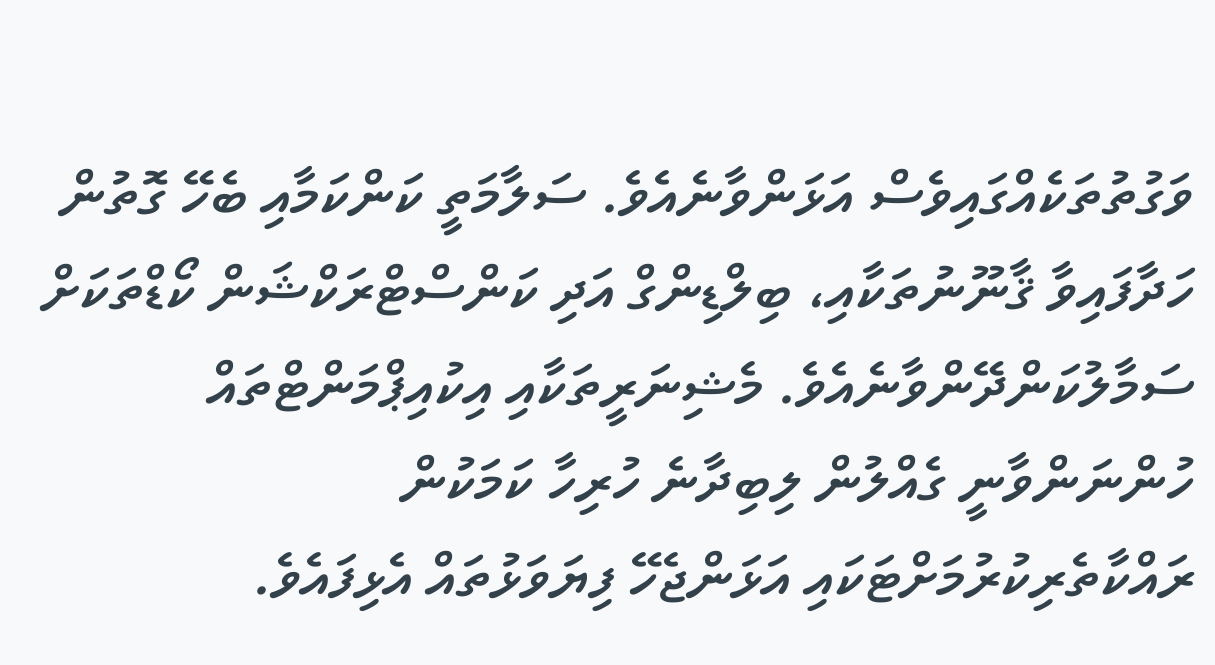ވަގުތުތަކެއްގައިވެސް އަޅަންވާނެއެވެ. ސަލާމަތީ ކަންކަމާއި ބެހޭ ގޮތުން ހަދާފައިވާ ޤާނޫނުތަކާއި، ބިލްޑިންގް އަދި ކަންސްޓްރަކްޝަން ކޯޑްތަކަށް ސަމާލުކަންދޭންވާނެއެވެ. މެޝިނަރީތަކާއި އިކުއިޕްމަންޓްތައް ހުންނަންވާނީ ގެއްލުން ލިބިދާނެ ހުރިހާ ކަމަކުން ރައްކާތެރިކުރުމަށްޓަކައި އަޅަންޖެހޭ ފިޔަވަޅުތައް އެޅިފައެވެ.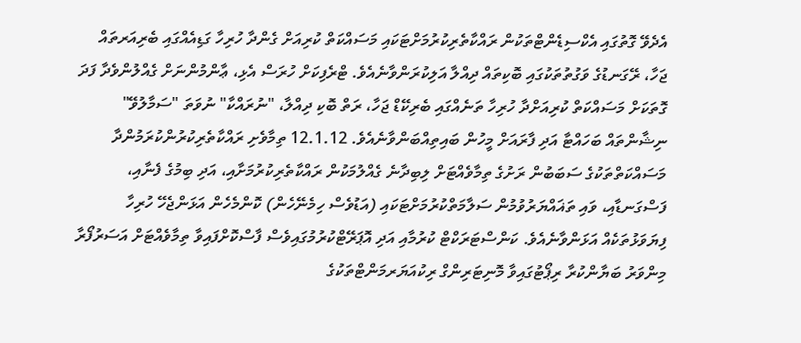އެދެވޭ ގޮތުގައި އެކްސިޑެންޓްތަކުން ރައްކާތެރިކުރުމަށްޓަކައި މަސައްކަތް ކުރިއަށް ގެންދާ ހުރިހާ ގަޑިއެއްގައި ބެރިއަރތައް ޖަހާ، ރޭގަނޑުގެ ވަގުތުތަކުގައި ބޮކިތައް ދިއްލާ އަލިކުރަންވާނެއެވެ. ޓްރެފިކަށް ހުރަސް އެޅި، ޢާންމުންނަށް ގެއްލުންވެދާ ފަދަ ގޮތަކަށް މަސައްކަތް ކުރިއަށްދާ ހުރިހާ ތަނެއްގައި ބެރިކޭޑް ޖަހާ، ރަތް ބޮކި ދިއްލާ، "ނުރައްކާ" ނުވަތަ "ސަމާލުވޭ" ނިޝާންތައް ބަހައްޓާ އަދި ފާރައަށް މީހުން ބައިތިއްބަންވާނެއެވެ. 12.1.12 ތިމާވެށި ރައްކާތެރިކުރުންކުރަމުންދާ މަސައްކަތްތަކުގެ ސަބަބުން ރަށުގެ ތިމާވެއްޓަށް ލިބިދާނެ ގެއްލުމަކުން ރައްކާތެރިކުރުމަށާއި، އަދި ބިމުގެ ފެނާއި، ފަސްގަނޑާއި، ވައި ތަޣައްޔަރުވުމުން ސަލާމަތްކުރުމަށްޓަކައި (އަޑުވެސް ހިމެނޭހެން) ކޮންމެހެން އަޅަންޖެހޭ ހުރިހާ ފިޔަވަޅުތަކެއް އަޅަންވާނެއެވެ. ކަންސްޓަރަކްޓް ކުރުމާއި އަދި އޮޕަރޭޓްކުރުމުގައިވެސް ފާސްކޮށްފައިވާ ތިމާވެއްޓަށް އަސަރުފޯރާ މިންވަރު ބަޔާންކުރާ ރިޕޯޓުގައިވާ މޮނިޓަރިންގް ރިކުއަޔަރމަންޓްތަކުގެ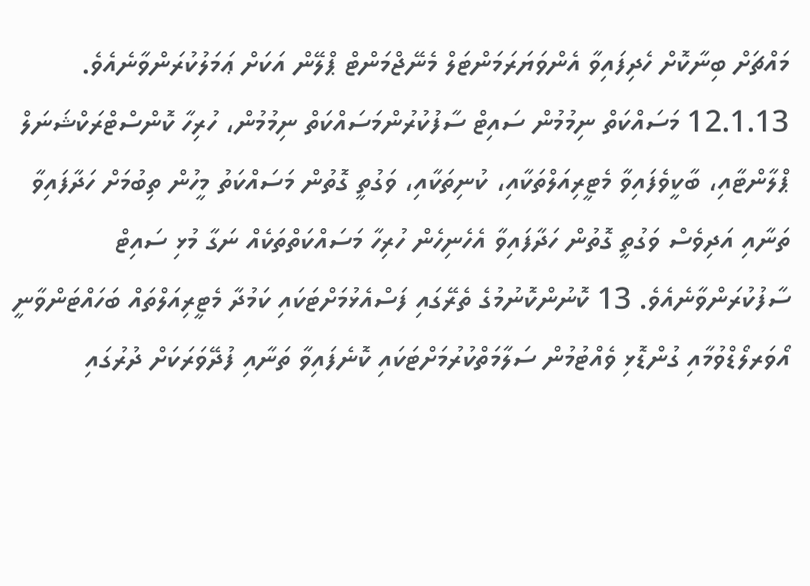މައްޗަށް ބިނާކޮށް ހެދިފައިވާ އެންވަޔަރަމަންޓަލް މެނޭޖްމަންޓް ޕްލޭން އަކަށް ޢަމަލުކުރަންވާނެއެވެ. 12.1.13 މަސައްކަތް ނިމުމުން ސައިޓް ސާފުކުރުންމަސައްކަތް ނިމުމުން، ހުރިހާ ކޮންސްޓްރަކްޝަނަލް ޕްލާންޓާއި، ބާކީވެފައިވާ މެޓީރިއަލްތަކާއި، ކުނިތަކާއި، ވަގުތީ ގޮތުން މަސައްކަތު މީހުން ތިބުމަށް ހަދާފައިވާ ތަނާއި އަދިވެސް ވަގުތީ ގޮތުން ހަދާފައިވާ އެހެނިހެން ހުރިހާ މަސައްކަތްތަކެއް ނަގާ މުޅި ސައިޓް ސާފުކުރަންވާނެއެވެ. 13 ކޮނުންކޮނުމުގެ ތެރޭގައި ފަސްއެޅުމަށްޓަކައި ކަމުދާ މެޓީރިއަލްތައް ބަހައްޓަންވާނީ އޯވަރލޯޑްވުމާއި ގުންޑޮޅި ވެއްޓުމުން ސަލާމަތްކުރުމަށްޓަކައި ކޮނެފައިވާ ތަނާއި ފުދޭވަރަކަށް ދުރުގައި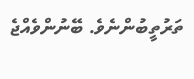ތަރުތީބުންނެވެ. ބޭނުންވެއްޖެ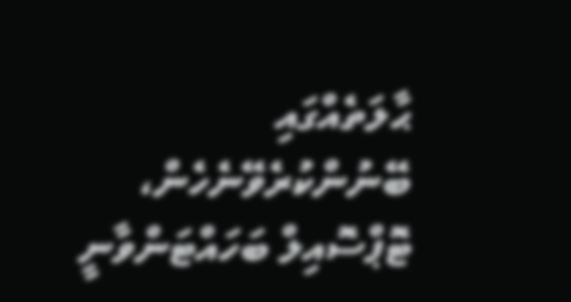ޙާލަތެއްގައި ބޭނުންކުރެވޭނެހެން، ޓޮޕްސޮއިލް ބަހައްޓަންވާނީ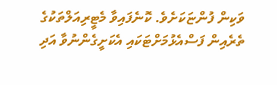ވަކިން ފުންޏަކަށެވެ. ކޮނެފައިވާ މެޓީރިއަލްތަކުގެ ތެރެއިން ފަސްއެޅުމަށްޓަކައި އެކަށީގެންނުވާ އަދި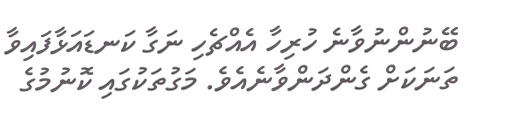ބޭނުންނުވާނެ ހުރިހާ އެއްޗެހި ނަގާ ކަނޑައަޅާފައިވާ ތަނަކަށް ގެންދަންވާނެއެވެ. މަގުތަކުގައި ކޮނުމުގެ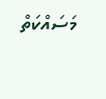މަސައްކަތް